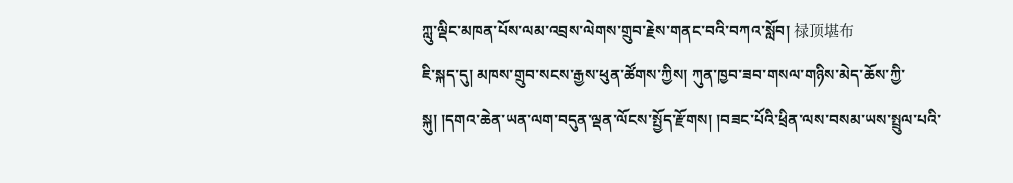ཀླུ་ལྡིང་མཁན་པོས་ལམ་འབྲས་ལེགས་གྲུབ་རྗེས་གནང་བའི་བཀའ་སློབ། 禄顶堪布
ཇི་སྐད་དུ། མཁས་གྲུབ་སངས་རྒྱས་ཕུན་ཚོགས་ཀྱིས། ཀུན་ཁྱབ་ཟབ་གསལ་གཉིས་མེད་ཆོས་ཀྱི་སྐུ། །དགའ་ཆེན་ཡན་ལག་བདུན་ལྡན་ལོངས་སྤྱོད་རྫོགས། །བཟང་པོའི་ཕྲིན་ལས་བསམ་ཡས་སྤྲུལ་པའི་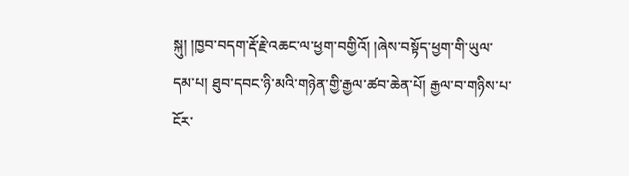སྐུ། །ཁྱབ་བདག་རྡོ་རྗེ་འཆང་ལ་ཕྱག་བགྱིའོ། །ཞེས་བསྟོད་ཕྱག་གི་ཡུལ་དམ་པ། ཐུབ་དབང་ཉི་མའི་གཉེན་གྱི་རྒྱལ་ཚབ་ཆེན་པོ། རྒྱལ་བ་གཉིས་པ་ངོར་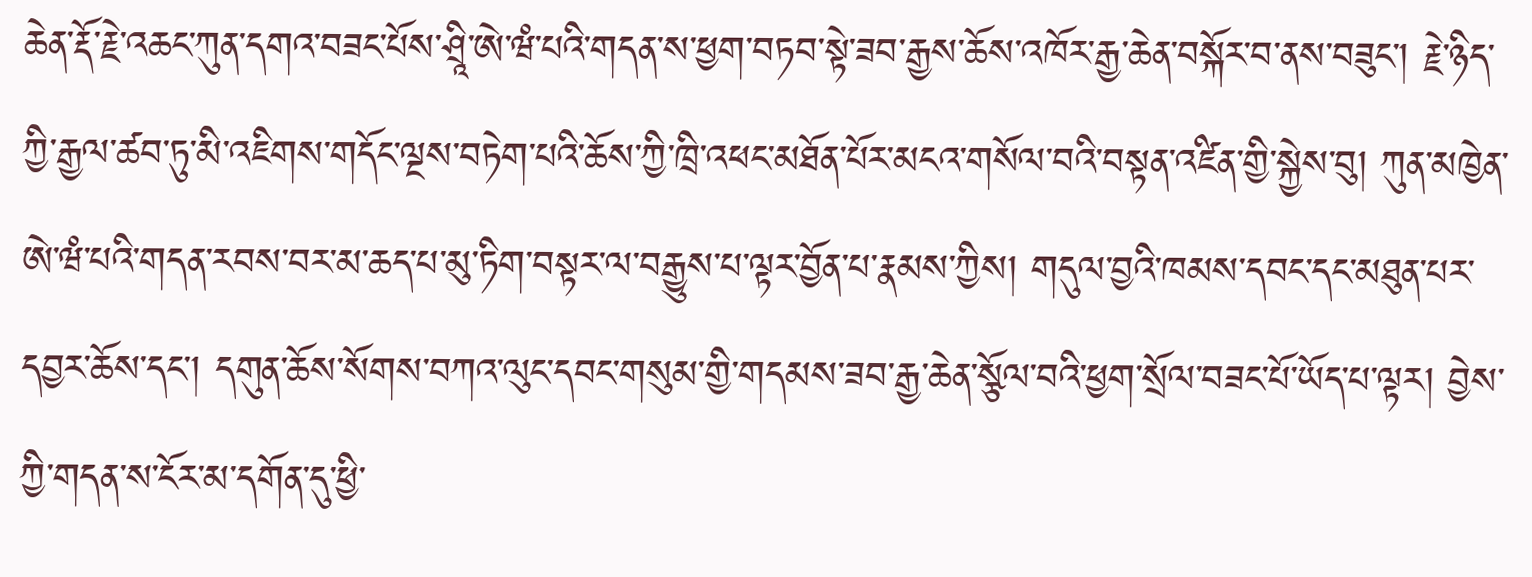ཆེན་རྡོ་རྗེ་འཆང་ཀུན་དགའ་བཟང་པོས་ཤྲཱི་ཨེ་ཝཾ་པའི་གདན་ས་ཕྱག་བཏབ་སྟེ་ཟབ་རྒྱས་ཆོས་འཁོར་རྒྱ་ཆེན་བསྐོར་བ་ནས་བཟུང་། རྗེ་ཉིད་ཀྱི་རྒྱལ་ཚབ་ཏུ་མི་འཇིགས་གདོང་ལྔས་བཏེག་པའི་ཆོས་ཀྱི་ཁྲི་འཕང་མཐོན་པོར་མངའ་གསོལ་བའི་བསྟན་འཛིན་གྱི་སྐྱེས་བུ། ཀུན་མཁྱེན་ཨེ་ཝཾ་པའི་གདན་རབས་བར་མ་ཆད་པ་མུ་ཏིག་བསྟར་ལ་བརྒྱུས་པ་ལྟར་བྱོན་པ་རྣམས་ཀྱིས། གདུལ་བྱའི་ཁམས་དབང་དང་མཐུན་པར་དབྱར་ཆོས་དང་། དགུན་ཆོས་སོགས་བཀའ་ལུང་དབང་གསུམ་གྱི་གདམས་ཟབ་རྒྱ་ཆེན་སྩོལ་བའི་ཕྱག་སྲོལ་བཟང་པོ་ཡོད་པ་ལྟར། བྱེས་ཀྱི་གདན་ས་ངོར་མ་དགོན་དུ་ཕྱི་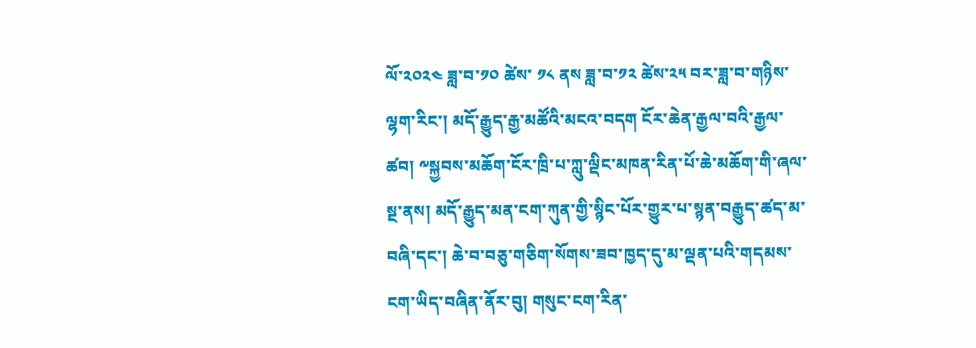ལོ་༢༠༢༤ ཟླ་བ་༡༠ ཚེས་ ༡༨ ནས ཟླ་བ་༡༢ ཚེས་༢༥ བར་ཟླ་བ་གཉིས་ལྷག་རིང་། མདོ་རྒྱུད་རྒྱ་མཚོའི་མངའ་བདག ངོར་ཆེན་རྒྱལ་བའི་རྒྱལ་ཚབ། ༸སྐྱབས་མཆོག་ངོར་ཁྲི་པ་ཀླུ་ལྡིང་མཁན་རིན་པོ་ཆེ་མཆོག་གི་ཞལ་སྔ་ནས། མདོ་རྒྱུད་མན་ངག་ཀུན་གྱི་སྙིང་པོར་གྱུར་པ་སྙན་བརྒྱུད་ཚད་མ་བཞི་དང་། ཆེ་བ་བཅུ་གཅིག་སོགས་ཟབ་ཁྱད་དུ་མ་ལྡན་པའི་གདམས་ངག་ཡིད་བཞིན་ནོར་བུ། གསུང་ངག་རིན་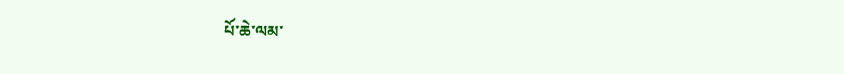པོ་ཆེ་ལམ་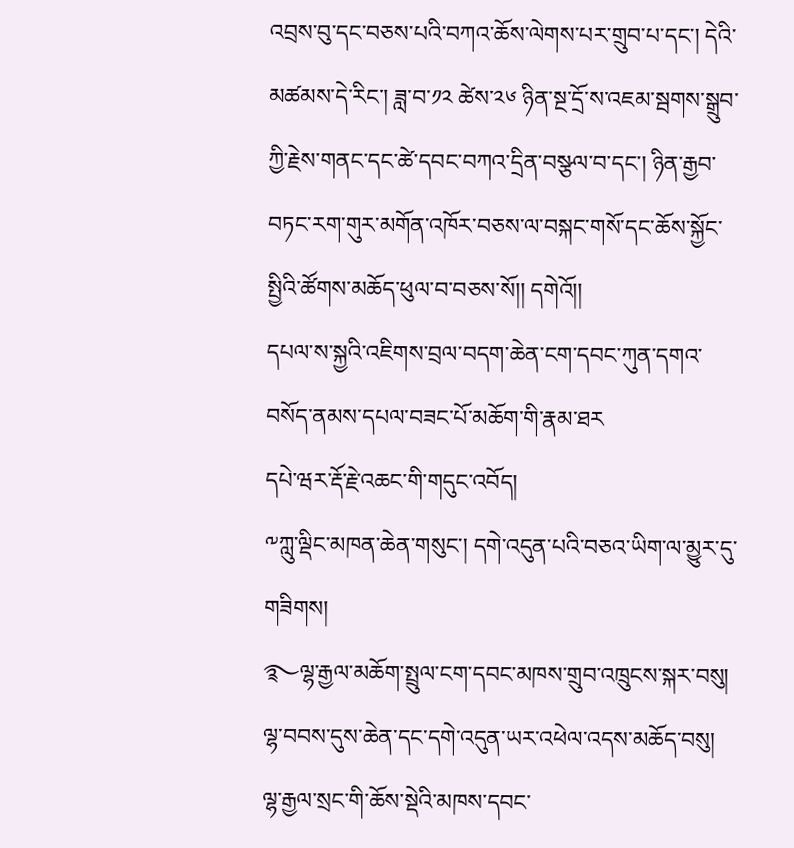འབྲས་བུ་དང་བཅས་པའི་བཀའ་ཆོས་ལེགས་པར་གྲུབ་པ་དང་། དེའི་མཚམས་དེ་རིང་། ཟླ་བ་༡༢ ཚེས་༢༦ ཉིན་སྔ་དྲོ་ས་འཇམ་སྦགས་སྒྲུབ་ཀྱི་རྗེས་གནང་དང་ཚེ་དབང་བཀའ་དྲིན་བསྩལ་བ་དང་། ཉིན་རྒྱབ་བཏང་རག་གུར་མགོན་འཁོར་བཅས་ལ་བསྐང་གསོ་དང་ཆོས་སྐྱོང་སྤྱིའི་ཚོགས་མཆོད་ཕུལ་བ་བཅས་སོ།། དགེའོ།།
དཔལ་ས་སྐྱའི་འཇིགས་བྲལ་བདག་ཆེན་ངག་དབང་ཀུན་དགའ་བསོད་ནམས་དཔལ་བཟང་པོ་མཆོག་གི་རྣམ་ཐར
དཔེ་ཝར་རྡོ་རྗེ་འཆང་གི་གདུང་འབོད།
༸ཀླུ་ལྡིང་མཁན་ཆེན་གསུང་། དགེ་འདུན་པའི་བཅའ་ཡིག་ལ་མྱུར་དུ་གཟིགས།
࿐ལྷ་རྒྱལ་མཆོག་སྤྲུལ་ངག་དབང་མཁས་གྲུབ་འཁྲུངས་སྐར་བསུ།
ལྷ་བབས་དུས་ཆེན་དང་དགེ་འདུན་ཡར་འཕེལ་འདས་མཆོད་བསུ།
ལྷ་རྒྱལ་སྲང་གི་ཆོས་སྡེའི་མཁས་དབང་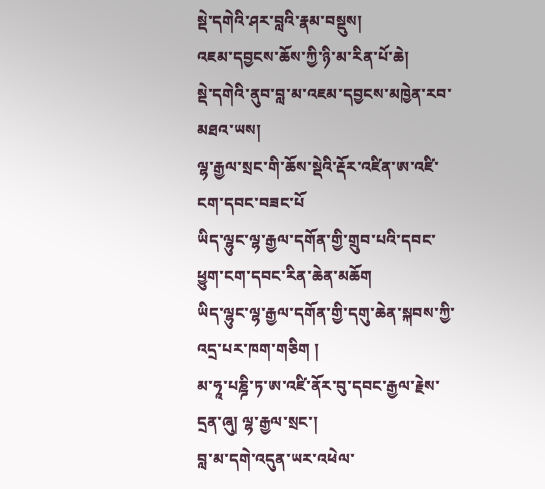སྡེ་དགེའི་ཤར་བླའི་རྣམ་བསྡུས།
འཇམ་དབྱངས་ཆོས་ཀྱི་ཉི་མ་རིན་པོ་ཆེ།
སྡེ་དགེའི་ནུབ་བླ་མ་འཇམ་དབྱངས་མཁྱེན་རབ་མཐའ་ཡས།
ལྷ་རྒྱལ་སྲང་གི་ཆོས་སྡེའི་རྡོར་འཛིན་ཨ་འཛི་ངག་དབང་བཟང་པོ
ཡིད་ལྷུང་ལྷ་རྒྱལ་དགོན་གྱི་གྲུབ་པའི་དབང་ཕྱུག་ངག་དབང་རིན་ཆེན་མཆོག
ཡིད་ལྷུང་ལྷ་རྒྱལ་དགོན་གྱི་དགུ་ཆེན་སྐབས་ཀྱི་འདྲ་པར་ཁག་གཅིག །
མ་ཧཱ་པཎྜི་ཏ་ཨ་འཛི་ནོར་བུ་དབང་རྒྱལ་རྗེས་དྲན་ཞུ། ལྷ་རྒྱལ་སྲང་།
བླ་མ་དགེ་འདུན་ཡར་འཕེལ་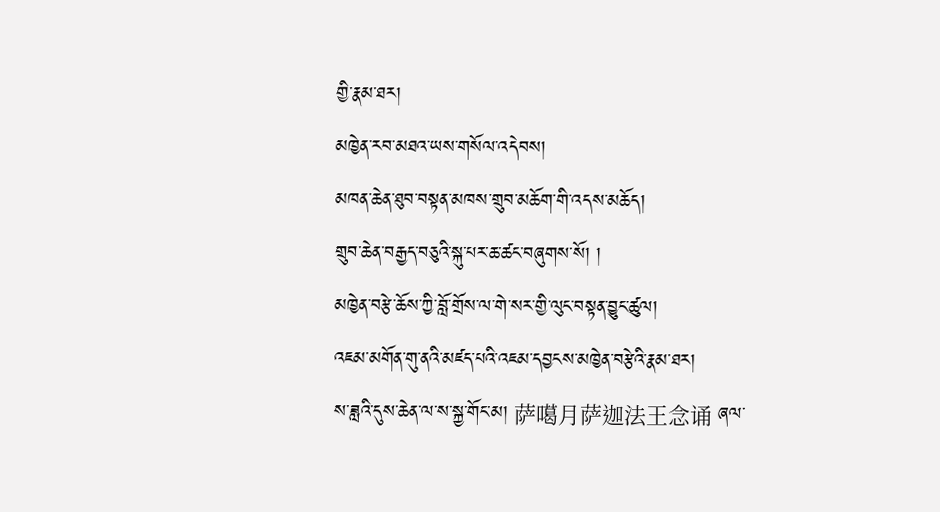གྱི་རྣམ་ཐར།
མཁྱེན་རབ་མཐའ་ཡས་གསོལ་འདེབས།
མཁན་ཆེན་ཐུབ་བསྟན་མཁས་གྲུབ་མཆོག་གི་འདས་མཆོད།
གྲུབ་ཆེན་བརྒྱད་བཅུའི་སྐུ་པར་ཆ་ཚང་བཞུགས་སོ། །
མཁྱེན་བརྩེ་ཆོས་ཀྱི་བློ་གྲོས་ལ་གེ་སར་གྱི་ལུང་བསྟན་བྱུང་ཚུལ།
འཇམ་མགོན་གུ་ནའི་མཛད་པའི་འཇམ་དབྱངས་མཁྱེན་བརྩེའི་རྣམ་ཐར།
ས་ཟླའི་དུས་ཆེན་ལ་ས་སྐྱ་གོང་མ། 萨噶月萨迦法王念诵 ཞལ་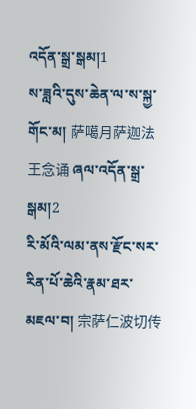འདོན་སྒྲ་སྒམ།1
ས་ཟླའི་དུས་ཆེན་ལ་ས་སྐྱ་གོང་མ། 萨噶月萨迦法王念诵 ཞལ་འདོན་སྒྲ་སྒམ།2
རི་མོའི་ལམ་ནས་རྫོང་སར་རིན་པོ་ཆེའི་རྣམ་ཐར་མཇལ་བ། 宗萨仁波切传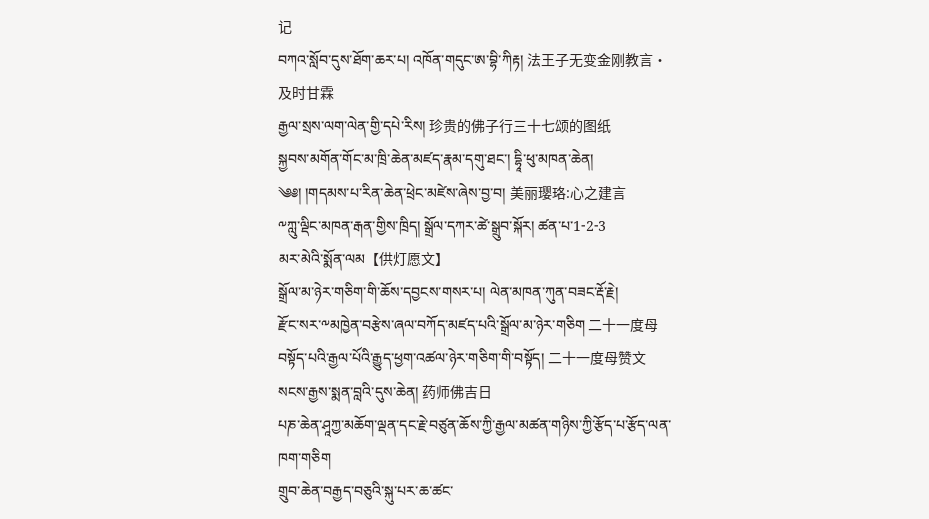记
བཀའ་སློབ་དུས་ཐོག་ཆར་པ། འཁོན་གདུང་ཨ་བྷི་ཀིརྟ། 法王子无变金刚教言•及时甘霖
རྒྱལ་སྲས་ལག་ལེན་གྱི་དཔེ་རིས། 珍贵的佛子行三十七颂的图纸
སྐྱབས་མགོན་གོང་མ་ཁྲི་ཆེན་མཛད་རྣམ་དགུ་ཐང་། དྷཱི་ཕུ་མཁན་ཆེན།
༄༅། །གདམས་པ་རིན་ཆེན་ཕྲེང་མཛེས་ཞེས་བྱ་བ། 美丽璎珞:心之建言
༸ཀླུ་ལྡིང་མཁན་རྒན་གྱིས་ཁྲིད། སྒྲོལ་དཀར་ཚེ་སྒྲུབ་སྐོར། ཚན་པ་1-2-3
མར་མེའི་སྨོན་ལམ【供灯愿文】
སྒྲོལ་མ་ཉེར་གཅིག་གི་ཆོས་དབྱངས་གསར་པ། ལེན་མཁན་ཀུན་བཟང་རྡོ་རྗེ།
རྫོང་སར་༸མཁྱེན་བརྩེས་ཞལ་བཀོད་མཛད་པའི་སྒྲོལ་མ་ཉེར་གཅིག 二十一度母
བསྟོད་པའི་རྒྱལ་པོའི་རྒྱུད་ཕྱག་འཚལ་ཉེར་གཅིག་གི་བསྟོད། 二十一度母赞文
སངས་རྒྱས་སྨན་བླའི་དུས་ཆེན། 药师佛吉日
པཎ་ཆེན་ཤཱཀྱ་མཆོག་ལྡན་དང་རྗེ་བཙུན་ཆོས་ཀྱི་རྒྱལ་མཚན་གཉིས་ཀྱི་རྩོད་པ་རྩོད་ལན་ཁག་གཅིག
གྲུབ་ཆེན་བརྒྱད་བཅུའི་སྐུ་པར་ཆ་ཚང་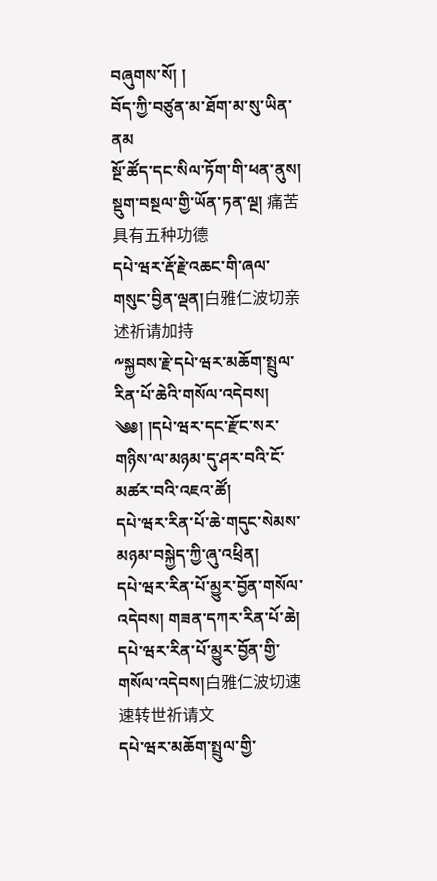བཞུགས་སོ། །
བོད་ཀྱི་བཙུན་མ་ཐོག་མ་སུ་ཡིན་ནམ
སྔོ་ཚོད་དང་སིལ་ཏོག་གི་ཕན་ནུས།
སྡུག་བསྔལ་གྱི་ཡོན་ཏན་ལྔ། 痛苦具有五种功德
དཔེ་ཝར་རྡོ་རྗེ་འཆང་གི་ཞལ་གསུང་བྱིན་ལྡན།白雅仁波切亲述祈请加持
༸སྐྱབས་རྗེ་དཔེ་ཝར་མཆོག་སྤྲུལ་རིན་པོ་ཆེའི་གསོལ་འདེབས།
༄༅། །དཔེ་ཝར་དང་རྫོང་སར་གཉིས་ལ་མཉམ་དུ་ཤར་བའི་ངོ་མཚར་བའི་འཇའ་ཚོ།
དཔེ་ཝར་རིན་པོ་ཆེ་གདུང་སེམས་མཉམ་བསྐྱེད་ཀྱི་ཞུ་འཕྲིན།
དཔེ་ཝར་རིན་པོ་མྱུར་བྱོན་གསོལ་འདེབས། གཟན་དཀར་རིན་པོ་ཆེ།
དཔེ་ཝར་རིན་པོ་མྱུར་བྱོན་གྱི་གསོལ་འདེབས།白雅仁波切速速转世祈请文
དཔེ་ཝར་མཆོག་སྤྲུལ་གྱི་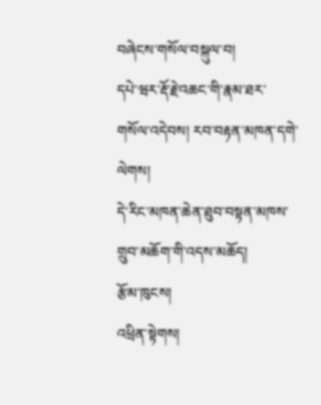བཞེངས་གསོལ་བསྐུལ་བ།
དཔེ་ཝར་རྡོ་རྗེ་འཆང་གི་རྣམ་ཐར་གསོལ་འདེབས། རབ་བརྟན་མཁན་དགེ་ལེགས།
དེ་རིང་མཁན་ཆེན་ཐུབ་བསྟན་མཁས་གྲུབ་མཆོག་གི་འདས་མཆོད།
རྩོམ་ཁུངས།
འཕྲིན་སྟེགས།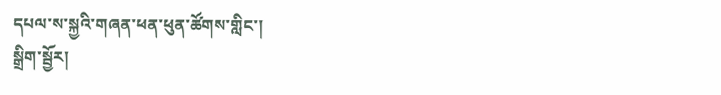དཔལ་ས་སྐྱའི་གཞན་ཕན་ཕུན་ཚོགས་གླིང་།
སྒྲིག་སྦྱོར།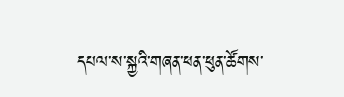དཔལ་ས་སྐྱའི་གཞན་ཕན་ཕུན་ཚོགས་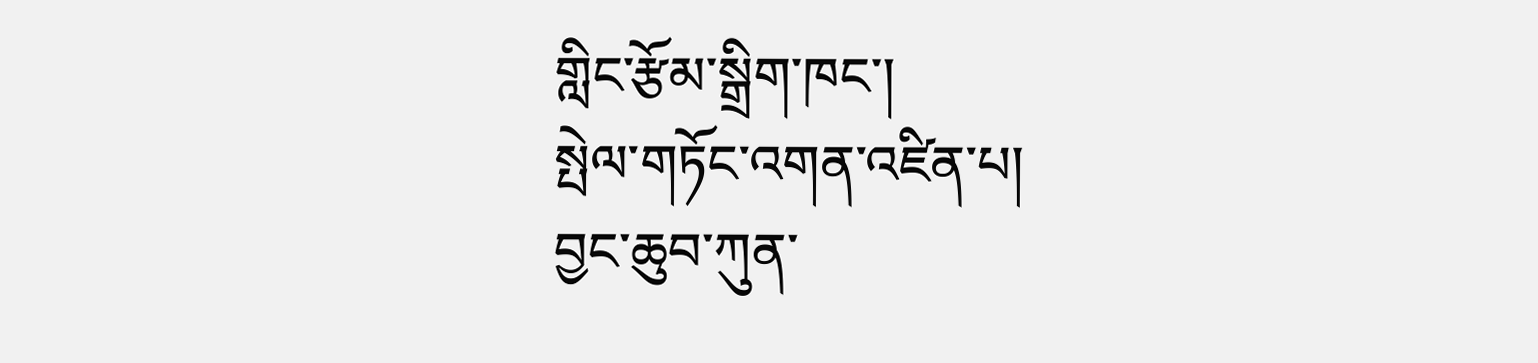གླིང་རྩོམ་སྒྲིག་ཁང་།
སྤེལ་གཏོང་འགན་འཛིན་པ།
བྱང་ཆུབ་ཀུན་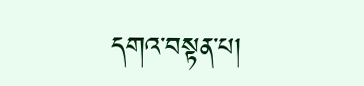དགའ་བསྟན་པ།